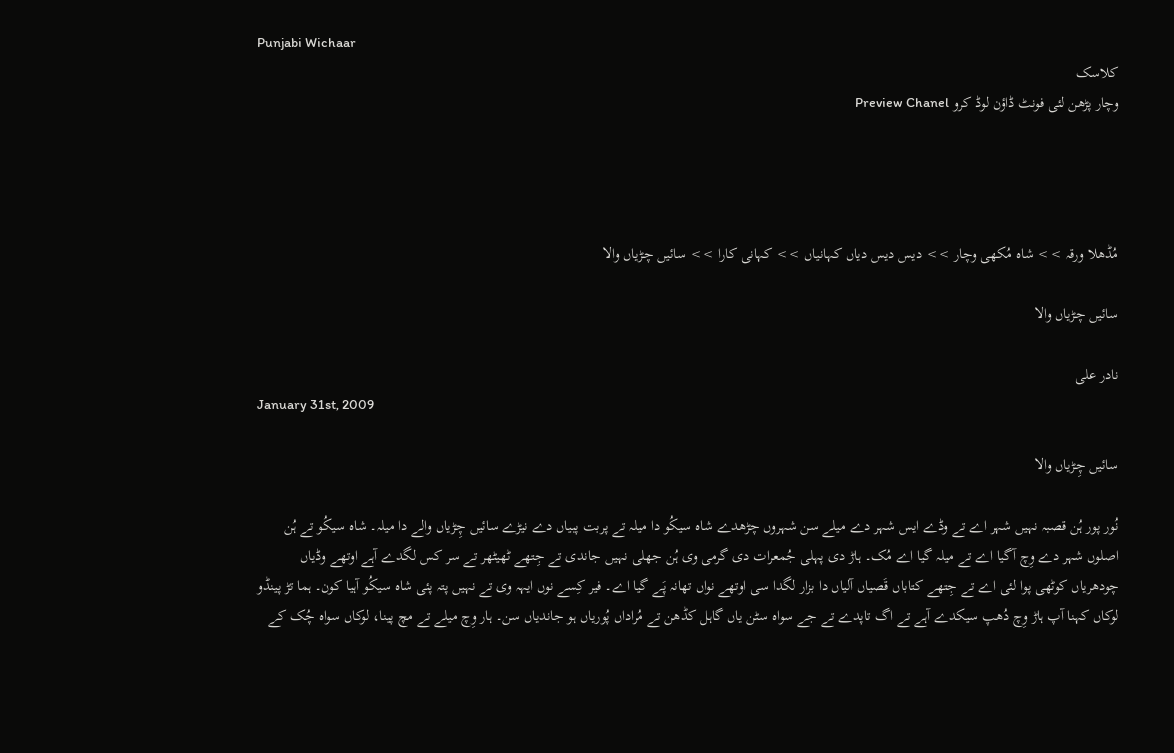Punjabi Wichaar
کلاسک
وچار پڑھن لئی فونٹ ڈاؤن لوڈ کرو Preview Chanel




مُڈھلا ورقہ >> شاہ مُکھی وچار >> دیس دیس دیاں کہانیاں >> کہانی کارا >> سائیں چڑیاں والا

سائیں چڑیاں والا

نادر علی
January 31st, 2009

سائیں چِڑیاں والا

نُور پور ہُن قصبہ نہیں شہر اے تے وڈے ایس شہر دے میلے سن شہروں چڑھدے شاہ سیکُو دا میلہ تے پربت پبیاں دے نیڑے سائیں چِڑیاں والے دا میلہ۔ شاہ سیکُو تے ہُن اصلوں شہر دے وِچ آگیا اے تے میلہ گیا اے مُک۔ ہاڑ دی پہلی جُمعرات دی گرمی وی ہُن جھلی نہیں جاندی تے جِتھے ٹھیٹھر تے سر کس لگدے آہے اوتھے وڈیاں چودھریاں کوٹھی پوا لئی اے تے جِتھے کتاباں قَصیاں آلیاں دا بزار لگدا سی اوتھے نواں تھانہ پَے گیا اے۔ فیر کِسے نوں ایہہ وی تے نہیں پتہ پئی شاہ سیکُو آہیا کون۔ ہما تڑ پینڈو لوکاں کہنا آپ ہاڑ وِچ دُھپ سیکدے آہے تے اگ تاپدے تے جے سواہ سٹن یاں گاہل کڈھن تے مُراداں پُوریاں ہو جاندیاں سن۔ ہار وِچ میلے تے مچ پینا، لوکاں سواہ چُک کے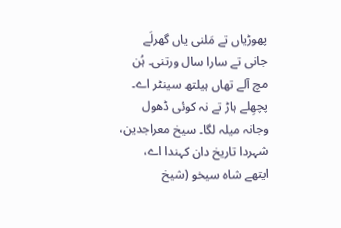پھوڑیاں تے مَلنی یاں گھرلَے جانی تے سارا سال ورتنی۔ ہُن مچ آلے تھاں ہیلتھ سینٹر اے۔ پچھِلے ہاڑ تے نہ کوئی ڈھول وجانہ میلہ لگا۔ سیخ معراجدین، شہردا تاریخ دان کہندا اے، ایتھے شاہ سیخو (شیخ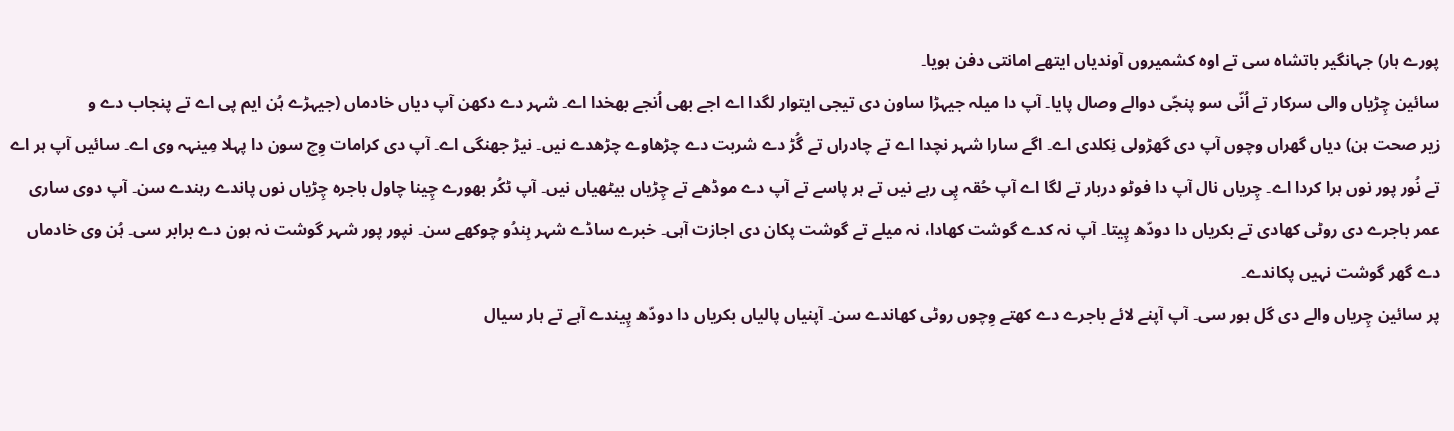پورے ہار) جہانگیر باتشاہ سی تے اوہ کشمیروں آوندیاں ایتھے امانتی دفن ہویا۔
سائین چِڑیاں والی سرکار تے اُنّی سو پنجّی دوالے وصال پایا۔ آپ دا میلہ جیہڑا ساون دی تیجی ایتوار لگدا اے اجے بھی اُنجے بھخدا اے۔ شہر دے دکھن آپ دیاں خادماں (جیہڑے ہُن ایم پی اے تے پنجاب دے و
زیر صحت ہن) دیاں گھراں وچوں آپ دی گھڑولی نِکلدی اے۔ اگے سارا شہر نچدا اے تے چادراں تے گُڑ دے شربت دے چڑھاوے چڑھدے نیں۔ نیڑ جھنگی اے۔ آپ دی کرامات وِچ سون دا پہلا مِینہہ وی اے۔ سائیں آپ ہر اے تے نُور پور نوں ہرا کردا اے۔ چِریاں نال آپ دا فوٹو دربار تے لگا اے آپ حُقہ پِی رہے نیں تے ہر پاسے تے آپ دے موڈھے تے چِڑیاں بیٹھیاں نیں۔ آپ ٹکُر بھورے چِینا چاول باجرہ چِڑیاں نوں پاندے رہندے سن۔ آپ دوی ساری عمر باجرے دی روٹی کھادی تے بکریاں دا دودّھ پِیتا۔ آپ نہ کدے گوشت کھادا، نہ میلے تے گوشت پکان دی اجازت آہی۔ خبرے ساڈے شہر ہِندُو چوکھے سن۔ نپور پور شہر گوشت نہ ہون دے برابر سی۔ ہُن وی خادماں دے گھر گوشت نہیں پکاندے۔
پر سائین چِریاں والے دی گل ہور سی۔ آپ آپنے لائے باجرے دے کھتے وِچوں روٹی کھاندے سن۔ آپنیاں پالیاں بکریاں دا دودّھ پِیندے آہے تے ہار سیال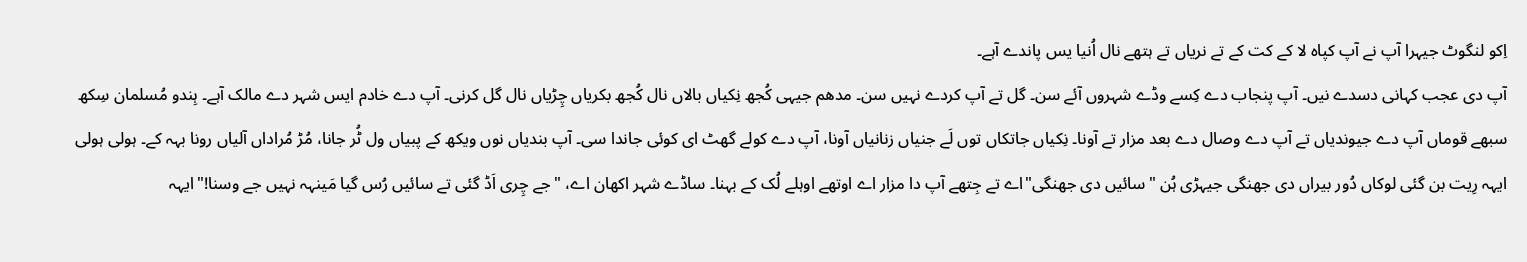اِکو لنگوٹ جیہرا آپ نے آپ کپاہ لا کے کت کے تے نریاں تے ہتھے نال اُنیا یس پاندے آہے۔
آپ دی عجب کہانی دسدے نیں۔ آپ پنجاب دے کِسے وڈے شہروں آئے سن۔ گل تے آپ کردے نہیں سن۔ مدھم جیہی کُجھ نِکیاں بالاں نال کُجھ بکریاں چِڑیاں نال گل کرنی۔ آپ دے خادم ایس شہر دے مالک آہے۔ ہِندو مُسلمان سِکھ سبھے قوماں آپ دے جیوندیاں تے آپ دے وصال دے بعد مزار تے آونا۔ نِکیاں جاتکاں توں لَے جنیاں زنانیاں آونا، آپ دے کولے گھٹ ای کوئی جاندا سی۔ آپ بندیاں نوں ویکھ کے پبیاں ول ٹُر جانا، مُڑ مُراداں آلیاں رونا بہہ کے۔ ہولی ہولی ایہہ رِیت بن گئی لوکاں دُور بیراں دی جھنگی جیہڑی ہُن "سائیں دی جھنگی"اے تے جِتھے آپ دا مزار اے اوتھے اوہلے لُک کے بہنا۔ ساڈے شہر اکھان اے، "جے چِری اَڈ گئی تے سائیں رُس گیا مَینہہ نہیں جے وسنا!"ایہہ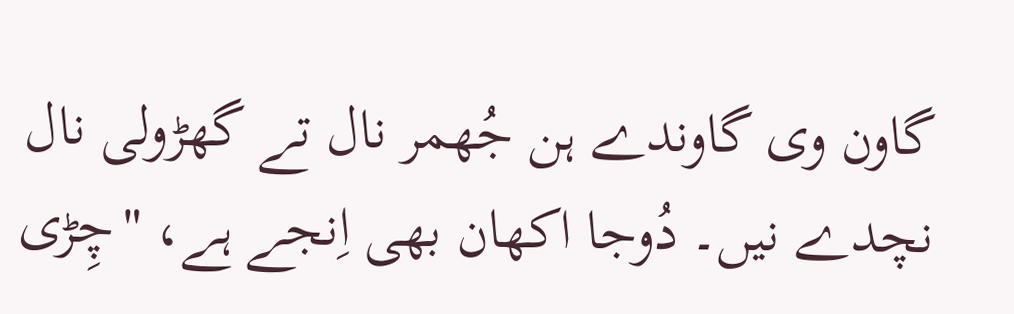گاون وی گاوندے ہن جُھمر نال تے گھڑولی نال نچدے نیں۔ دُوجا اکھان بھی اِنجے ہے، "چِڑی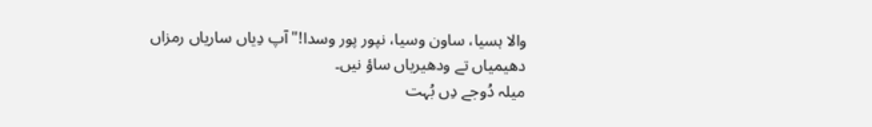والا ہسیا، ساون وسیا، نپور پور وسدا!"آپ دِیاں ساریاں رمزاں دھیمیاں تے ودھیریاں ساؤ نیں۔
میلہ دُوجے دِں بُہت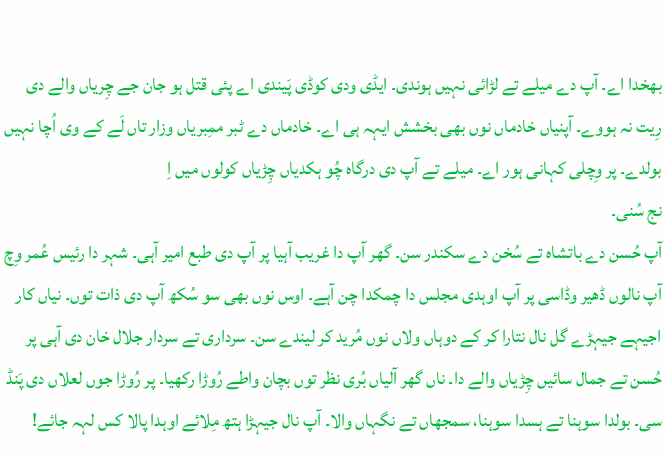بھخدا اے۔ آپ دے میلے تے لڑائی نہیں ہوندی۔ ایڈی ودی کوڈی پَیندی اے پئی قتل ہو جان جے چِریاں والے دی رِیت نہ ہووے۔ آپنیاں خادماں نوں بھی بخشش ایہہ ہی اے۔ خادماں دے ٹبر ممِبریاں وزار تاں لَے کے وی اُچا نہیں بولدے۔ پر وِچلی کہانی ہور اے۔ میلے تے آپ دی درگاہ چُو ہکدیاں چِڑیاں کولوں میں اِ
نج سُنی۔
آپ حُسن دے باتشاہ تے سُخن دے سکندر سن۔ گھر آپ دا غریب آہیا پر آپ دی طبع امیر آہی۔ شہر دا رئیس عُمر وِچ آپ نالوں ڈھیر وڈاسی پر آپ اوہدی مجلس دا چمکدا چن آہے۔ اوس نوں بھی سو سُکھ آپ دی ذات توں۔ نیاں کار اجیہے جیہڑے گل نال نتارا کر کے دوہاں ولاں نوں مُرید کر لیندے سن۔ سرداری تے سردار جلال خان دی آہی پر حُسن تے جمال سائیں چِڑیاں والے دا۔ ناں گھر آلیاں بُری نظر توں بچان واطے رُوڑا رکھیا۔ پر رُوڑا جوں لعلاں دی پَنڈ سی۔ بولدا سوہنا تے ہسدا سوہنا، سمجھاں تے نگہاں والا۔ آپ نال جیہڑا ہتھ مِلائے اوہدا پالا کس لہہ جائے!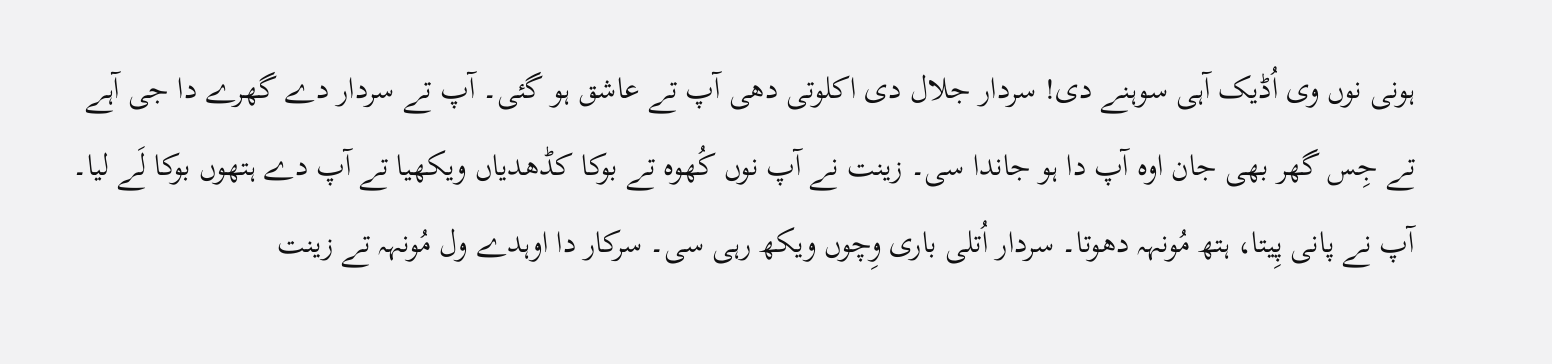ہونی نوں وی اُڈیک آہی سوہنے دی! سردار جلال دی اکلوتی دھی آپ تے عاشق ہو گئی۔ آپ تے سردار دے گھرے دا جی آہے تے جِس گھر بھی جان اوہ آپ دا ہو جاندا سی۔ زینت نے آپ نوں کُھوہ تے بوکا کڈھدیاں ویکھیا تے آپ دے ہتھوں بوکا لَے لیا۔
آپ نے پانی پِیتا، ہتھ مُونہہ دھوتا۔ سردار اُتلی باری وِچوں ویکھ رہی سی۔ سرکار دا اوہدے ول مُونہہ تے زینت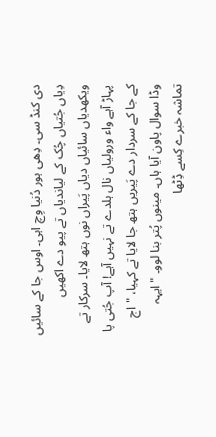دی کنڈ سی۔ دِھی ہور دُنیا وِچ اہی۔ اوس جا کے سائیں دِیاں جُتیاں چُک کے لیاندیاں تے پیو دے اکھیں ویکھدیاں سائیاں دیاں پَیراں نوں ہتھ لایا۔ سرکار تے پہاڑ آہے واء ورولیاں نال ہلدے تے نہیں آہے! آپ جُتی پا کے جا کے سردار دے پَیریں ہتھ جا لایا تے کہیا، "اج وڈا سوال پاون آیا ہاں۔ مینوں پُتر بنا لوو۔ "ایہہ تماشہ خبرے کِسے ڈِٹھا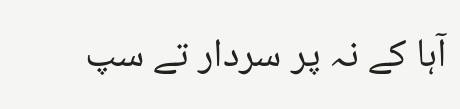آہا کے نہ پر سردار تے سپ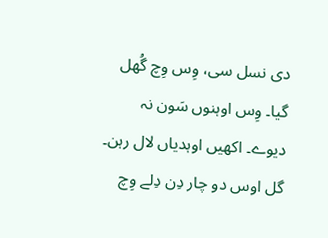دی نسل سی، وِس وِچ گُھل گیا۔ وِس اوہنوں سَون نہ دیوے۔ اکھیں اوہدیاں لال رہن۔ گل اوس دو چار دِن دِلے وِچ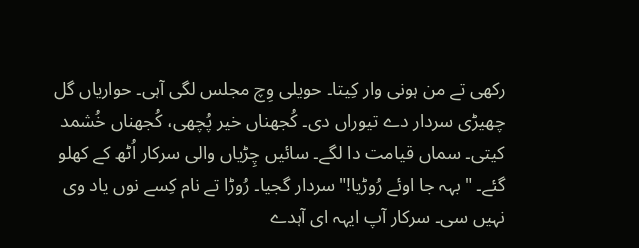رکھی تے من ہونی وار کِیتا۔ حویلی وِچ مجلس لگی آہی۔ حواریاں گل چھیڑی سردار دے تیوراں دی۔ کُجھناں خیر پُچھی، کُجھناں خُشمد کیتی۔ سماں قیامت دا لگے۔ سائیں چِڑیاں والی سرکار اُٹھ کے کھلو گئے۔ "بہہ جا اوئے رُوڑیا!"سردار گجیا۔ رُوڑا تے نام کِسے نوں یاد وی نہیں سی۔ سرکار آپ ایہہ ای آہدے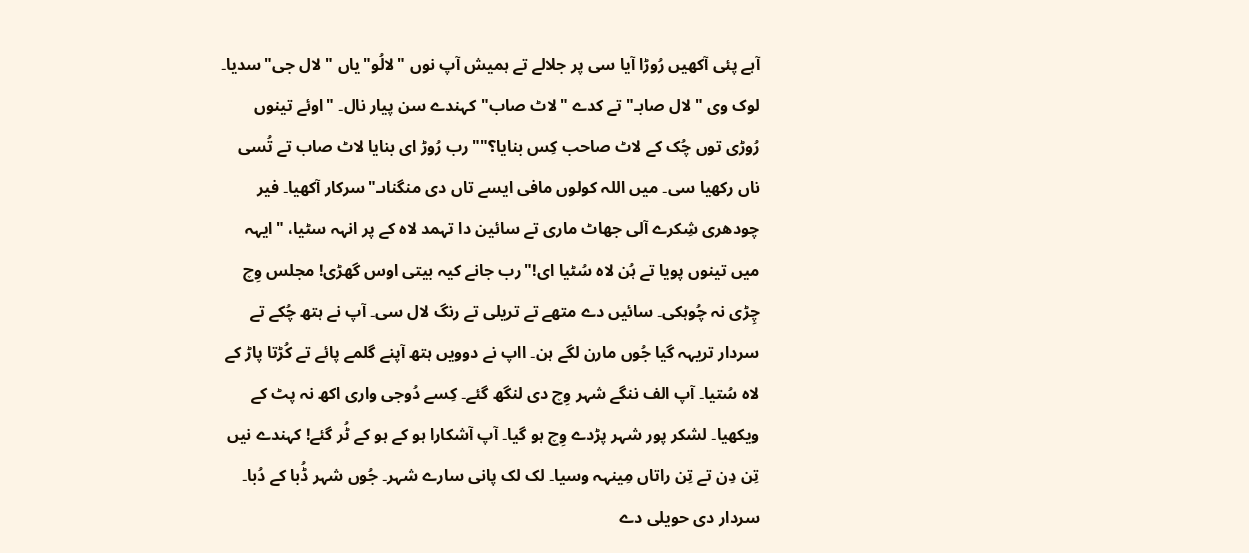آہے پئی آکھیں رُوڑا آیا سی پر جلالے تے ہمیش آپ نوں "لالُو"یاں "لال جی"سدیا۔ لوک وی "لال صابـ"تے کدے "لاٹ صاب"کہندے سن پیار نال۔ "اوئے تینوں رُوڑی توں چُک کے لاٹ صاحب کِس بنایا؟""رب رُوڑ ای بنایا لاٹ صاب تے تُسی ناں رکھیا سی۔ میں اللہ کولوں مافی ایسے تاں دی منگناںـ"سرکار آکھیا۔ فیر چودھری شِکرے آلی جھاٹ ماری تے سائین دا تہمد لاہ کے پر انہہ سٹیا، "ایہہ میں تینوں پویا تے ہُن لاہ سُٹیا ای!"رب جانے کیہ بیتی اوس گھڑی! مجلس وِچ چِڑی نہ چُوہکی۔ سائیں دے متھے تے تریلی تے رنگ لال سی۔ آپ نے ہتھ چُکے تے سردار تریہہ گیا جُوں مارن لگے ہن۔ ااپ نے دوویں ہتھ آپنے گلمے پائے تے کُڑتا پاڑ کے لاہ سُتیا۔ آپ الف ننگے شہر وِچ دی لنگھ گئے۔ کِسے دُوجی واری اکھ نہ پٹ کے ویکھیا۔ لشکر پور شہر پڑدے وِچ ہو گیا۔ آپ آشکارا ہو کے ہو کے ٹُر گئے! کہندے نیں تِن دِن تے تِن راتاں مِینہہ وسیا۔ لک لک پانی سارے شہر۔ جُوں شہر ڈُبا کے دُبا۔ سردار دی حویلی دے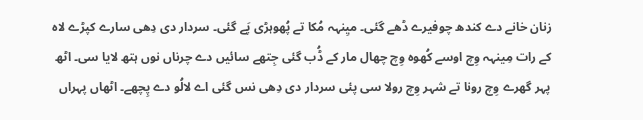زنان خانے دے کندھ چوفیرے ڈھے گئی۔ میِنہہ مُکا تے پُھوہڑی پَے گئی۔ سردار دی دِھی سارے کپڑے لاہ کے رات مِینہہ وِچ اوسے کُھوہ وِچ چھال مار کے ڈُب گئی جِتھے سائیں دے چرناں نوں ہتھ لایا سی۔ اٹھ پہر گھرے وِچ رونا تے شہر وِچ رولا سی پئی سردار دی دِھی نس گئی اے لالُو دے پِچھے۔ اٹھاں پہراں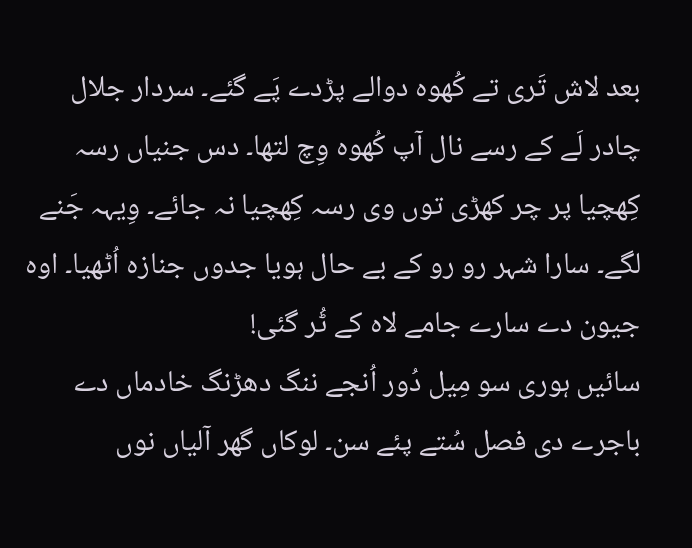بعد لاش تَری تے کُھوہ دوالے پڑدے پَے گئے۔ سردار جلال چادر لَے کے رسے نال آپ کُھوہ وِچ لتھا۔ دس جنیاں رسہ کِھچیا پر چر کھڑی توں وی رسہ کِھچیا نہ جائے۔ وِیہہ جَنے لگے۔ سارا شہر رو رو کے بے حال ہویا جدوں جنازہ اُٹھیا۔ اوہ جیون دے سارے جامے لاہ کے ٹُر گئی!
سائیں ہوری سو مِیل دُور اُنجے ننگ دھڑنگ خادماں دے باجرے دی فصل سُتے پئے سن۔ لوکاں گھر آلیاں نوں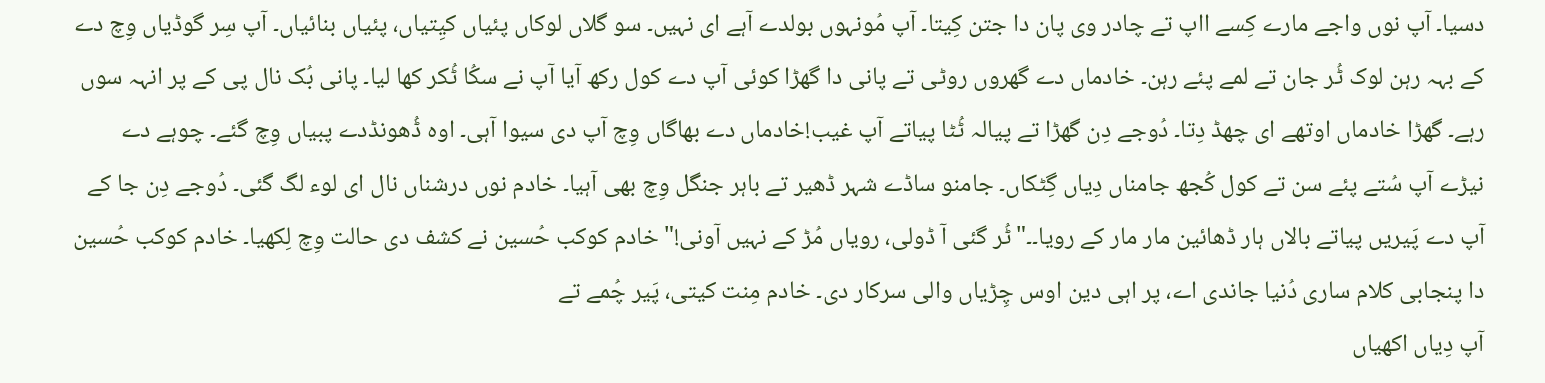دسیا۔ آپ نوں واجے مارے کِسے ااپ تے چادر وی پان دا جتن کِیتا۔ آپ مُونہوں بولدے آہے ای نہیں۔ سو گلاں لوکاں پئیاں کیِتیاں، پئیاں بنائیاں۔ آپ سِر گوڈیاں وِچ دے کے بہہ رہن لوک ٹُر جان تے لمے پئے رہن۔ خادماں دے گھروں روٹی تے پانی دا گھڑا کوئی آپ دے کول رکھ آیا آپ نے سکُا ٹُکر کھا لیا۔ پانی بُک نال پی کے پر انہہ سوں رہے۔ گھڑا خادماں اوتھے ای چھڈ دِتا۔ دُوجے دِن گھڑا تے پیالہ ٹُٹا پیاتے آپ غیب!خادماں دے بھاگاں وِچ آپ دی سیوا آہی۔ اوہ ڈُھونڈدے پبیاں وِچ گئے۔ چوہے دے نیڑے آپ سُتے پئے سن تے کول کُجھ جامناں دِیاں گِٹکاں۔ جامنو ساڈے شہر ڈھیر تے باہر جنگل وِچ بھی آہیا۔ خادم نوں درشناں نال ای لوء لگ گئی۔ دُوجے دِن جا کے آپ دے پَیریں پیاتے بالاں ہار ڈھائین مار مار کے رویا۔۔"ٹُر گئی آ ڈولی، رویاں مُڑ کے نہیں آونی!"خادم کوکب حُسین نے کشف دی حالت وِچ لِکھیا۔ خادم کوکب حُسین دا پنجابی کلام ساری دُنیا جاندی اے، پر اہی دین اوس چِڑیاں والی سرکار دی۔ خادم مِنت کیتی، پَیر چُمے تے
آپ دِیاں اکھیاں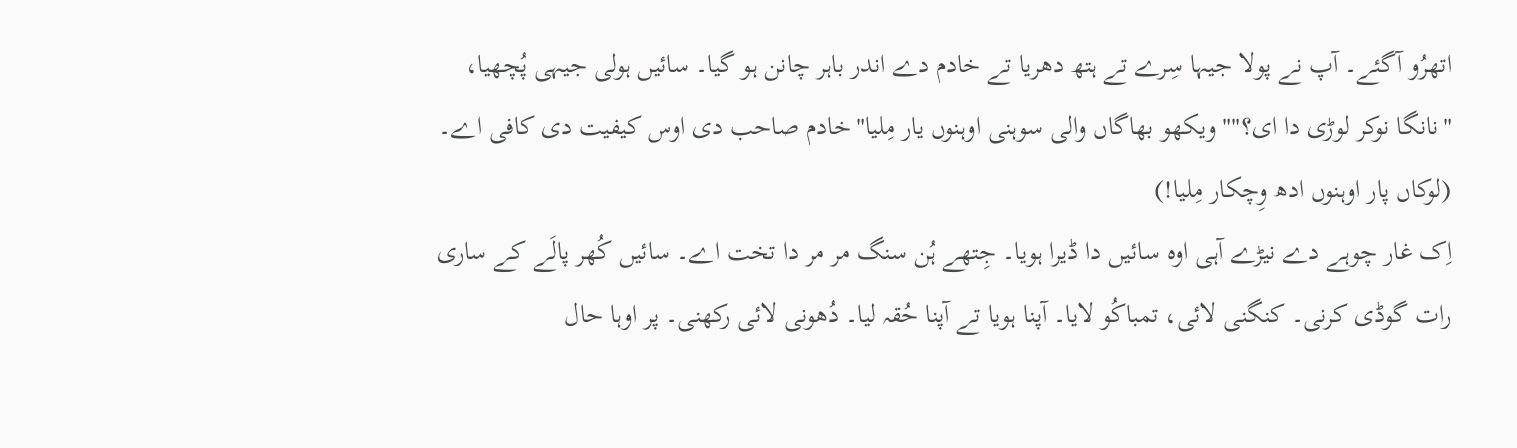اتھرُو آگئے۔ آپ نے پولا جیہا سِرے تے ہتھ دھریا تے خادم دے اندر باہر چانن ہو گیا۔ سائیں ہولی جیہی پُچھیا، "نانگا نوکر لوڑی دا ای؟""ویکھو بھاگاں والی سوہنی اوہنوں یار مِلیا"خادم صاحب دی اوس کیفیت دی کافی اے۔ (لوکاں پار اوہنوں ادھ وِچکار مِلیا!)
اِک غار چوہے دے نیڑے آہی اوہ سائیں دا ڈیرا ہویا۔ جِتھے ہُن سنگ مر مر دا تخت اے۔ سائیں کُھر پالَے کے ساری رات گوڈی کرنی۔ کنگنی لائی، تمباکُو لایا۔ آپنا ہویا تے آپنا حُقہ لیا۔ دُھونی لائی رکھنی۔ پر اوہا حال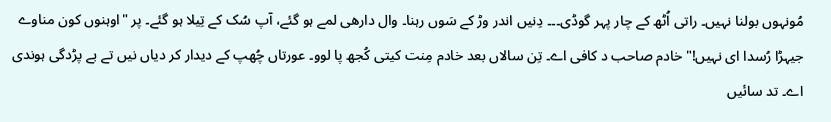مُونہوں بولنا نہیں۔ راتی اُٹھ کے چار پہر گوڈی۔۔۔ دِنیں اندر وڑ کے سَوں رہنا۔ وال دارھی لمے ہو گئے، آپ سُک کے تِیلا ہو گئے۔ پر "اوہنوں کون مناوے جیہڑا رُسدا ای نہیں!"خادم صاحب د کافی اے۔ تِن سالاں بعد خادم مِنت کیتی کُجھ پا لوو۔ عورتاں چُھپ کے دیدار کر دیاں نیں تے بے پڑدگی ہوندی اے۔ تد سائیں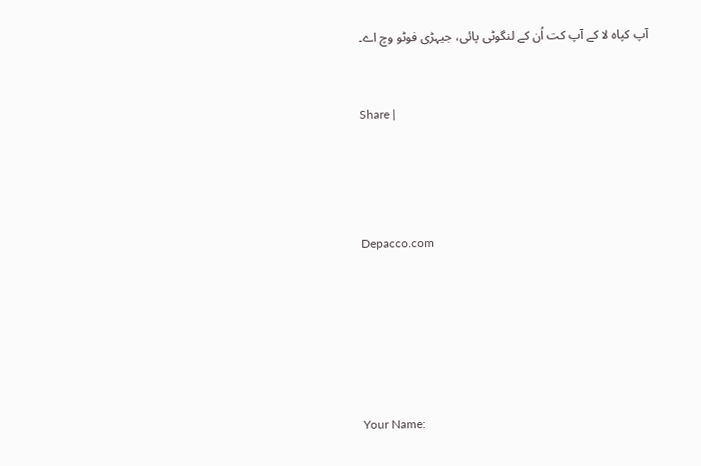آپ کپاہ لا کے آپ کت اُن کے لنگوٹی پائی، جیہڑی فوٹو وچ اے۔


Share |




Depacco.com






Your Name: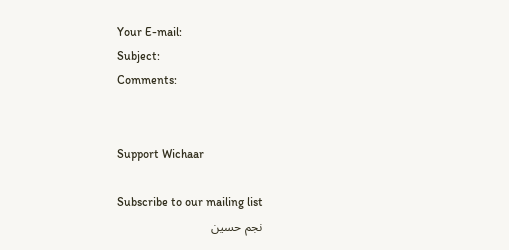Your E-mail:
Subject:
Comments:


Support Wichaar

Subscribe to our mailing list
نجم حسین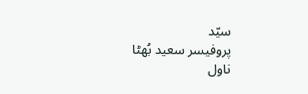سیّد
پروفیسر سعید بُھٹا
ناول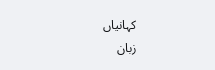کہانیاں
زبان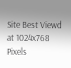Site Best Viewd at 1024x768 Pixels